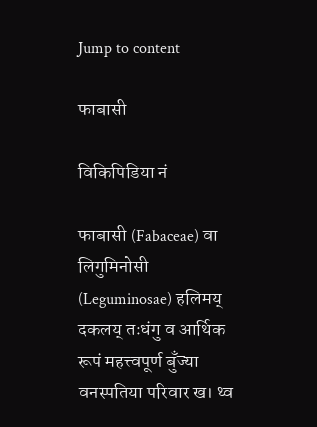Jump to content

फाबासी

विकिपिडिया नं

फाबासी (Fabaceae) वा लिगुमिनोसी (Leguminosae) हलिमय् दकलय् तःधंगु व आर्थिक रूपं महत्त्वपूर्ण बुँज्या वनस्पतिया परिवार ख। थ्व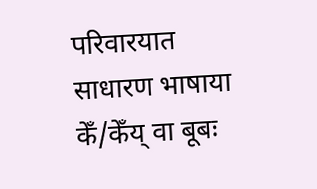परिवारयात साधारण भाषाया केँ/केँय् वा बूबः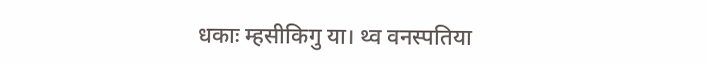धकाः म्हसीकिगु या। थ्व वनस्पतिया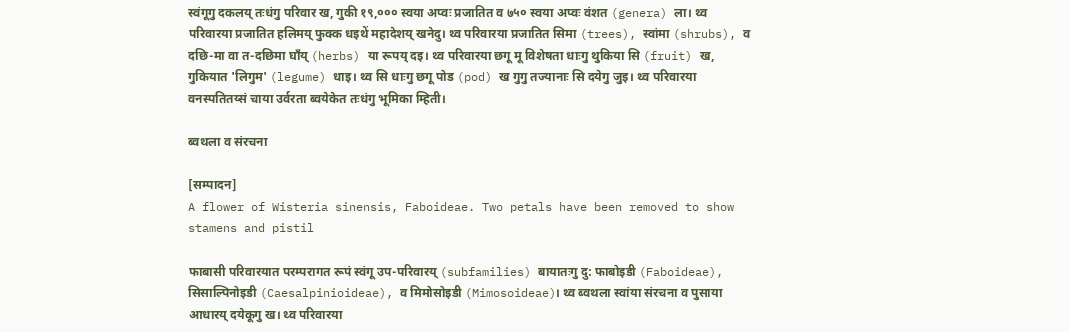स्वंगूगु दकलय् तःधंगु परिवार ख, गुकी १९,००० स्वया अप्वः प्रजातित व ७५० स्वया अप्वः वंशत (genera) ला। थ्व परिवारया प्रजातित हलिमय् फुक्क धइथें महादेशय् खनेदु। थ्व परिवारया प्रजातित सिमा (trees), स्वांमा (shrubs), व दछि-मा वा त-दछिमा घाँय् (herbs) या रूपय् दइ। थ्व परिवारया छगू मू विशेषता धाःगु थुकिया सि (fruit) ख, गुकियात 'लिगुम' (legume) धाइ। थ्व सि धाःगु छगू पोड (pod) ख गुगु तज्यानाः सि दयेगु जुइ। थ्व परिवारया वनस्पतितय्सं चाया उर्वरता ब्वयेकेत तःधंगु भूमिका म्हिती।

ब्वथला व संरचना

[सम्पादन]
A flower of Wisteria sinensis, Faboideae. Two petals have been removed to show stamens and pistil

फाबासी परिवारयात परम्परागत रूपं स्वंगू उप-परिवारय् (subfamilies) बायातःगु दु: फाबोइडी (Faboideae), सिसाल्पिनोइडी (Caesalpinioideae), व मिमोसोइडी (Mimosoideae)। थ्व ब्वथला स्वांया संरचना व पुसाया आधारय् दयेकूगु ख। थ्व परिवारया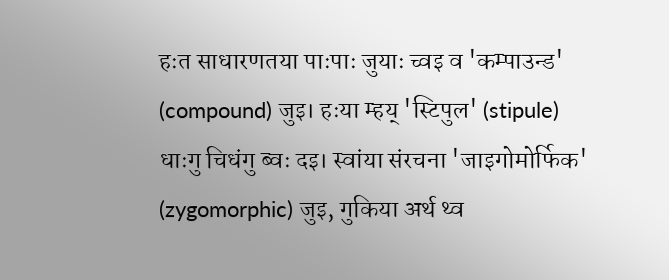हःत साधारणतया पाःपाः जुयाः च्वइ व 'कम्पाउन्ड' (compound) जुइ। हःया म्हय् 'स्टिपुल' (stipule) धाःगु चिधंगु ब्वः दइ। स्वांया संरचना 'जाइगोमोर्फिक' (zygomorphic) जुइ, गुकिया अर्थ थ्व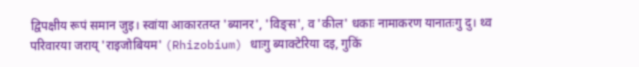द्विपक्षीय रूपं समान जुइ। स्वांया आकारतय्त 'ब्यानर', 'विङ्स', व 'कील' धकाः नामाकरण यानातःगु दु। थ्व परिवारया जराय् 'राइजोबियम' (Rhizobium) धाःगु ब्याक्टेरिया दइ, गुकिं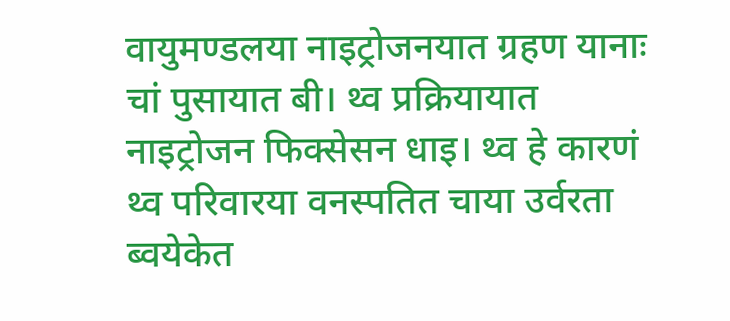वायुमण्डलया नाइट्रोजनयात ग्रहण यानाः चां पुसायात बी। थ्व प्रक्रियायात नाइट्रोजन फिक्सेसन धाइ। थ्व हे कारणं थ्व परिवारया वनस्पतित चाया उर्वरता ब्वयेकेत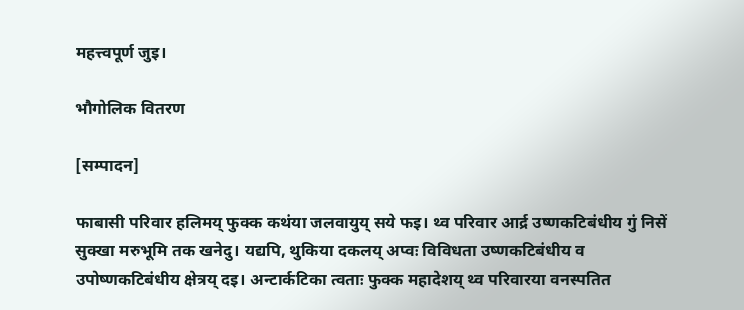महत्त्वपूर्ण जुइ।

भौगोलिक वितरण

[सम्पादन]

फाबासी परिवार हलिमय् फुक्क कथंया जलवायुय् सये फइ। थ्व परिवार आर्द्र उष्णकटिबंधीय गुं निसें सुक्खा मरुभूमि तक खनेदु। यद्यपि, थुकिया दकलय् अप्वः विविधता उष्णकटिबंधीय व उपोष्णकटिबंधीय क्षेत्रय् दइ। अन्टार्कटिका त्वताः फुक्क महादेशय् थ्व परिवारया वनस्पतित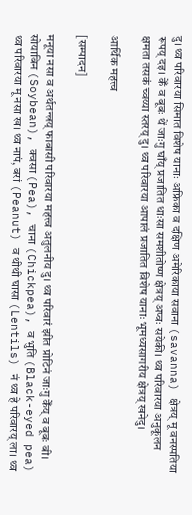दु। थ्व परिवारया सिमात विशेष यानाः अफ्रिका व दक्षिण अमेरिकाया सवाना (savanna) क्षेत्रय् मू वनस्पतिया रूपय् दइ। केँ व बूबः थें जाःगु घाँय् प्रजातित धाःसा समशीतोष्ण क्षेत्रय् अप्वः सयेकी। थ्व परिवारया अनुकूलन क्षमता तसकं च्वय्या स्तरय् दु। थ्व परिवारया आपालं प्रजातित विशेष यानाः भूमध्यसागरीय क्षेत्रय् खनेदु।

आर्थिक महत्त्व

[सम्पादन]

मनूया नसा व अर्थतन्त्रय् फाबासी परिवारया महत्त्व अतुलनीय दु। थ्व परिवारं झीत प्रोटिनं जाःगु केँय् व बूबः बी। सोयाबिन (Soybean), क्वसा (Pea), चाना (Chickpea), व भुति (Black-eyed pea) थ्व परिवारया मू नसा ख। थ्व नापं, बरां (Peanut) व थीथी घासा (Lentils) नं थ्व हे परिवारय् ला। थ्व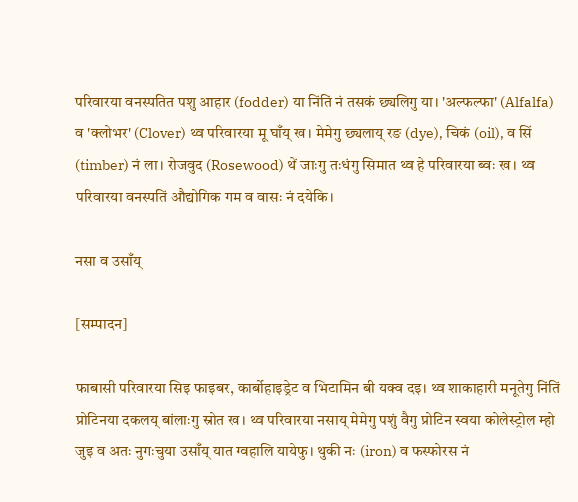परिवारया वनस्पतित पशु आहार (fodder) या निंतिं नं तसकं छ्यलिगु या। 'अल्फल्फा' (Alfalfa) व 'क्लोभर' (Clover) थ्व परिवारया मू घाँय् ख। मेमेगु छ्यलाय् रङ (dye), चिकं (oil), व सिं (timber) नं ला। रोजवुद (Rosewood) थें जाःगु तःधंगु सिमात थ्व हे परिवारया ब्वः ख। थ्व परिवारया वनस्पतिं औद्योगिक गम व वासः नं दयेकि।

नसा व उसाँय्

[सम्पादन]

फाबासी परिवारया सिइ फाइबर, कार्बोहाइड्रेट व भिटामिन बी यक्व दइ। थ्व शाकाहारी मनूतेगु निंतिं प्रोटिनया दकलय् बांलाःगु स्रोत ख। थ्व परिवारया नसाय् मेमेगु पशुं वैगु प्रोटिन स्वया कोलेस्ट्रोल म्हो जुइ व अतः नुगःचुया उसाँय् यात ग्वहालि यायेफु। थुकी नः (iron) व फस्फोरस नं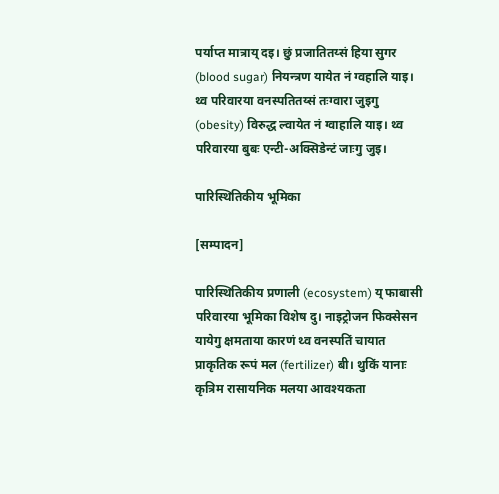पर्याप्त मात्राय् दइ। छुं प्रजातितय्सं हिया सुगर (blood sugar) नियन्त्रण यायेत नं ग्वहालि याइ। थ्व परिवारया वनस्पतितय्सं तःग्वारा जुइगु (obesity) विरुद्ध ल्वायेत नं ग्वाहालि याइ। थ्व परिवारया बुबः एन्टी-अक्सिडेन्टं जाःगु जुइ।

पारिस्थितिकीय भूमिका

[सम्पादन]

पारिस्थितिकीय प्रणाली (ecosystem) य् फाबासी परिवारया भूमिका विशेष दु। नाइट्रोजन फिक्सेसन यायेगु क्षमताया कारणं थ्व वनस्पतिं चायात प्राकृतिक रूपं मल (fertilizer) बी। थुकिं यानाः कृत्रिम रासायनिक मलया आवश्यकता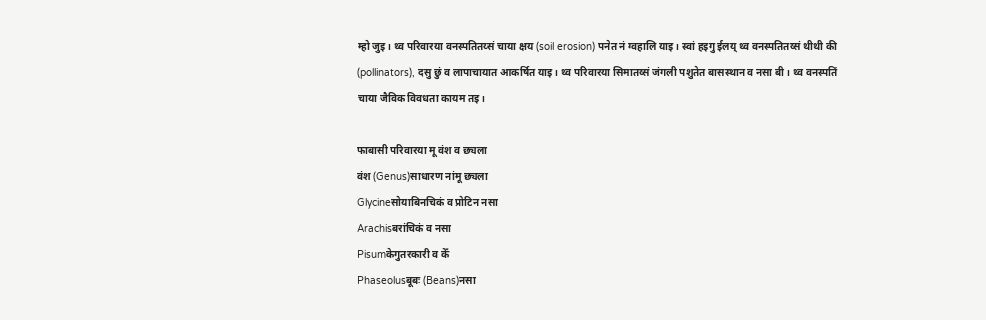म्हो जुइ। थ्व परिवारया वनस्पतितय्सं चाया क्षय (soil erosion) पनेत नं ग्वहालि याइ। स्वां हइगु ईलय् थ्व वनस्पतितय्सं थीथी की (pollinators), दसु छुं व लापाचायात आकर्षित याइ। थ्व परिवारया सिमातय्सं जंगली पशुतेत बासस्थान व नसा बी। थ्व वनस्पतिं चाया जैविक विवधता कायम तइ।

फाबासी परिवारया मू वंश व छ्यला
वंश (Genus)साधारण नांमू छ्यला
Glycineसोयाबिनचिकं व प्रोटिन नसा
Arachisबरांचिकं व नसा
Pisumकेगुतरकारी व केँ
Phaseolusबूबः (Beans)नसा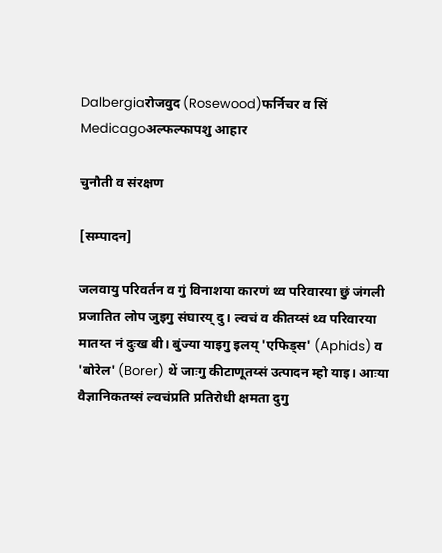Dalbergiaरोजवुद (Rosewood)फर्निचर व सिं
Medicagoअल्फल्फापशु आहार

चुनौती व संरक्षण

[सम्पादन]

जलवायु परिवर्तन व गुं विनाशया कारणं थ्व परिवारया छुं जंगली प्रजातित लोप जुइगु संघारय् दु। ल्वचं व कीतय्सं थ्व परिवारया मातय्त नं दुःख बी। बुंज्या याइगु इलय् 'एफिड्स' (Aphids) व 'बोरेल' (Borer) थें जाःगु कीटाणूतय्सं उत्पादन म्हो याइ। आःया वैज्ञानिकतय्सं ल्वचंप्रति प्रतिरोधी क्षमता दुगु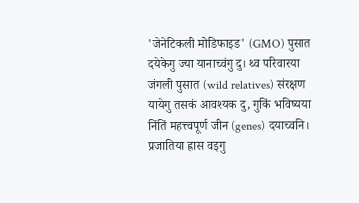'जेनेटिकली मोडिफाइड' (GMO) पुसात दयेकेगु ज्या यानाच्वंगु दु। थ्व परिवारया जंगली पुसात (wild relatives) संरक्षण यायेगु तसकं आवश्यक दु, गुकिं भविष्यया निंतिं महत्त्वपूर्ण जीन (genes) दयाच्वनि। प्रजातिया ह्रास वइगु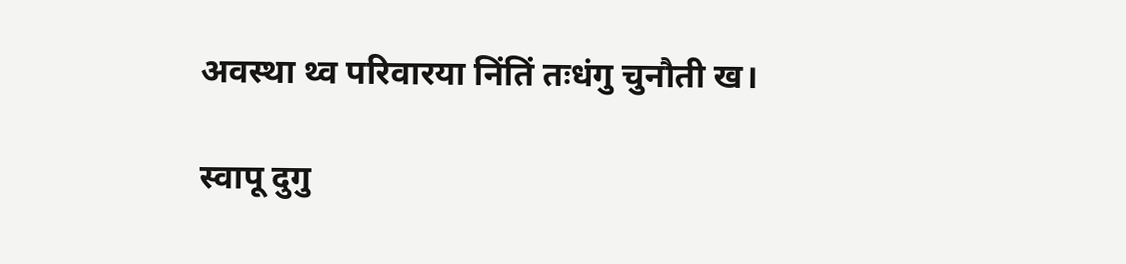अवस्था थ्व परिवारया निंतिं तःधंगु चुनौती ख।

स्वापू दुगु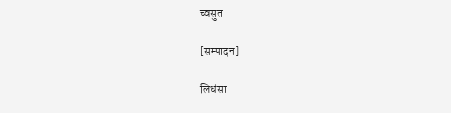च्वसुत

[सम्पादन]

लिधंसा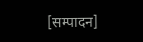[सम्पादन]